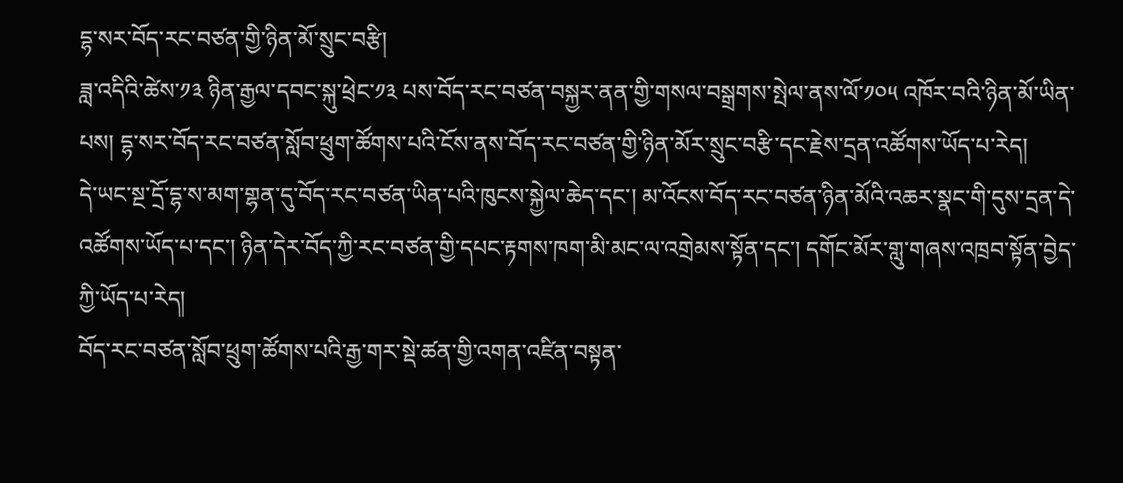དྷ་སར་བོད་རང་བཙན་གྱི་ཉིན་མོ་སྲུང་བརྩི།
ཟླ་འདིའི་ཚེས་༡༣ ཉིན་རྒྱལ་དབང་སྐུ་ཕྲེང་༡༣ པས་བོད་རང་བཙན་བསྐྱར་ནན་གྱི་གསལ་བསྒྲགས་སྤེལ་ནས་ལོ་༡༠༥ འཁོར་བའི་ཉིན་མོ་ཡིན་པས། དྷ་སར་བོད་རང་བཙན་སློབ་ཕྲུག་ཚོགས་པའི་ངོས་ནས་བོད་རང་བཙན་གྱི་ཉིན་མོར་སྲུང་བརྩི་དང་རྗེས་དྲན་འཚོགས་ཡོད་པ་རེད།
དེ་ཡང་སྔ་དྲོ་དྷ་ས་མག་གྷན་དུ་བོད་རང་བཙན་ཡིན་པའི་ཁུངས་སྐྱེལ་ཆེད་དང་། མ་འོངས་བོད་རང་བཙན་ཉིན་མོའི་འཆར་སྣང་གི་དུས་དྲན་དེ་འཚོགས་ཡོད་པ་དང་། ཉིན་དེར་བོད་ཀྱི་རང་བཙན་གྱི་དཔང་རྟགས་ཁག་མི་མང་ལ་འགྲེམས་སྟོན་དང་། དགོང་མོར་གླུ་གཞས་འཁྲབ་སྟོན་བྱེད་ཀྱི་ཡོད་པ་རེད།
བོད་རང་བཙན་སློབ་ཕྲུག་ཚོགས་པའི་རྒྱ་གར་སྡེ་ཚན་གྱི་འགན་འཛིན་བསྟན་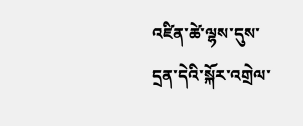འཛིན་ཚེ་ལྷས་དུས་དྲན་དེའི་སྐོར་འགྲེལ་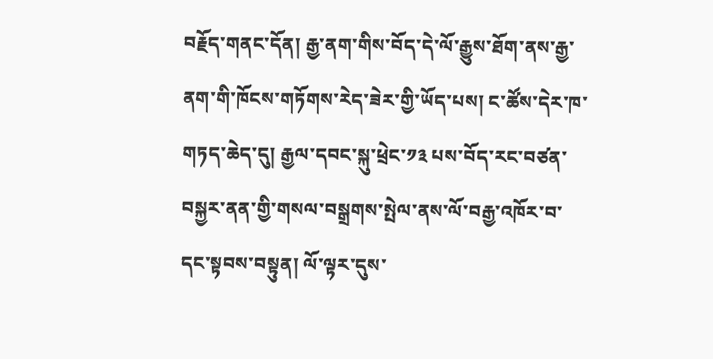བརྗོད་གནང་དོན། རྒྱ་ནག་གིས་བོད་དེ་ལོ་རྒྱུས་ཐོག་ནས་རྒྱ་ནག་གི་ཁོངས་གཏོགས་རེད་ཟེར་གྱི་ཡོད་པས། ང་ཚོས་དེར་ཁ་གཏད་ཆེད་དུ། རྒྱལ་དབང་སྐུ་ཕྲེང་༡༣ པས་བོད་རང་བཙན་བསྐྱར་ནན་གྱི་གསལ་བསྒྲགས་སྤེལ་ནས་ལོ་བརྒྱ་འཁོར་བ་དང་སྟབས་བསྟུན། ལོ་ལྟར་དུས་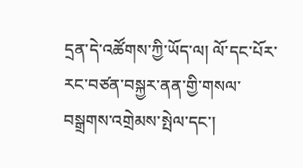དྲན་དེ་འཚོགས་ཀྱི་ཡོད་ལ། ལོ་དང་པོར་རང་བཙན་བསྐྱར་ནན་གྱི་གསལ་བསྒྲགས་འགྲེམས་སྤེལ་དང་།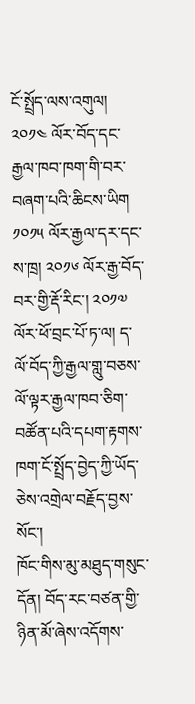ངོ་སྤྲོད་ལས་འགུལ། ༢༠༡༤ ལོར་བོད་དང་རྒྱལ་ཁབ་ཁག་གི་བར་བཞག་པའི་ཆིངས་ཡིག ༡༠༡༥ ལོར་རྒྱལ་དར་དང་ས་ཁྲ། ༢༠༡༦ ལོར་རྒྱ་བོད་བར་གྱི་རྡོ་རིང་། ༢༠༡༧ ལོར་ཕོ་བྲང་པོ་ཏ་ལ། ད་ལོ་བོད་ཀྱི་རྒྱལ་གླུ་བཅས་ལོ་ལྟར་རྒྱལ་ཁབ་ཅིག་བཚོན་པའི་དཔག་རྟགས་ཁག་ངོ་སྤྲོད་བྱེད་ཀྱི་ཡོད་ཅེས་འགྲེལ་བརྗོད་བྱས་སོང་།
ཁོང་གིས་མུ་མཐུད་གསུང་དོན། བོད་རང་བཙན་གྱི་ཉིན་མོ་ཞེས་འདོགས་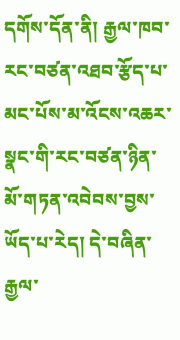དགོས་དོན་ནི། རྒྱལ་ཁབ་རང་བཙན་འཐབ་རྩོད་པ་མང་པོས་མ་འོངས་འཆར་སྣང་གི་རང་བཙན་ཉིན་མོ་གཏན་འབེབས་བྱས་ཡོད་པ་རེད། དེ་བཞིན་རྒྱལ་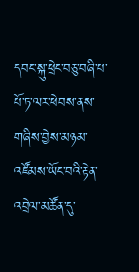དབང་སྐུ་ཕྲེང་བཅུ་བཞི་པ་པོ་ཏ་ལར་ཕེབས་ནས་གཞིས་བྱེས་མཉམ་འཛོམས་ཡོང་བའི་རྟེན་འབྲེལ་མཚོན་དུ་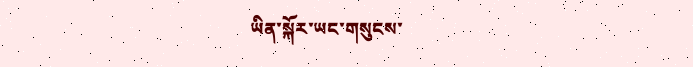ཡིན་སྐོར་ཡང་གསུངས་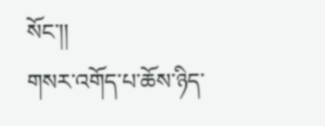སོང་།།
གསར་འགོད་པ་ཆོས་ཉིད་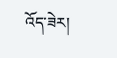འོད་ཟེར།